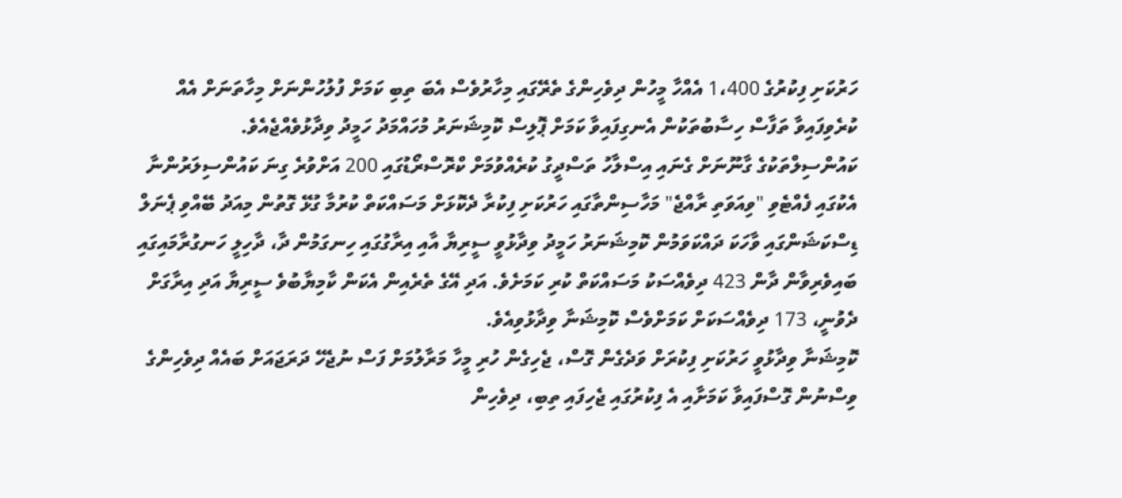ހަރުކަށި ފިކުރުގެ 1،400 އެއްހާ މީހުން ދިވެހިންގެ ތެރޭގައި މިހާރުވެސް އެބަ ތިބި ކަމަށް ފުލުހުންނަށް މިހާތަނަށް އެއް ކުރެވިފައިވާ ތަފާސް ހިސާބުތަކުން އެނގިފައިވާ ކަމަށް ޕޮލިސް ކޮމިޝަނަރު މުހައްމަދު ހަމީދު ވިދާޅުވެއްޖެއެވެ.
ކައުންސިލްތަކުގެ ގާނޫނަށް ގެނައި އިސްލާހު ތަސްދީގު ކުރެއްވުމަށް ކްރޮސްރޯޑުގައި 200 އަށްވުރެ ގިނަ ކައުންސިލަރުންނާ އެކުގައި ފެއްޓެވި "ވިއަވަތި ރާއްޖެ" މަހާސިންތާގައި ހަރުކަށި ފިކުރާ ދެކޮޅަށް މަސައްކަތް ކުރުމާ ގުޅޭ ގޮތުން މިއަދު ބޭއްވި ޕެނަލް ޑިސްކަޝަންގައި ވާހަކަ ދައްކަވަމުން ކޮމިޝަނަރު ހަމީދު ވިދާޅުވީ ސީރިޔާ އާއި އިރާގުގައި ހިނގަމުން ދާ، ދާހިލީ ހަނގުރާމައިގައި ބައިވެރިވާން ދާން 423 ދިވެއްސަކު މަސައްކަތް ކުރި ކަމަށެވެ. އަދި އޭގެ ތެރެއިން އެކަން ކާމިޔާބުވެ ސީރިޔާ އަދި އިރާގަށް ދެވުނީ، 173 ދިވެއްސަކަށް ކަމަށްވެސް ކޮމިޝަނާ ވިދާޅުވިއެވެ.
ކޮމިޝަނާ ވިދާޅުވީ ހަރުކަށި ފިކުރަށް ވަދެގެން ގޮސް، ޖެހިގެން ހުރި މީހާ މަރާލުމަށް ފަސް ނުޖެހޭ ދަރަޖައަށް ބައެއް ދިވެހިންގެ ވިސްނުން ގޮސްފައިވާ ކަމަށާއި އެ ފިކުރުގައި ޖެހިފައި ތިބި، ދިވެހިން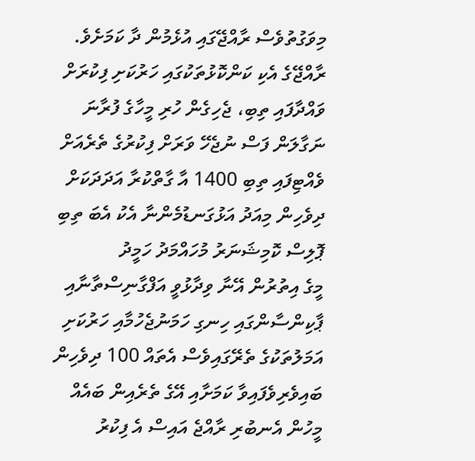މިވަގުތުވެސް ރާއްޖޭގައި އުޅެމުން ދާ ކަމަށެވެ.
ރާއްޖޭގެ އެކި ކަންކޮޅުތަކުގައި ހަރުކަށި ފިކުރަށް ވައްދާފައި ތިބި، ޖެހިގެން ހުރި މީހާގެ ފުރާނަ ނަގާލަން ފަސް ނުޖެހޭ ވަރަށް ފިކުރުގެ ތެރެއަށް ވެއްޓިފައި ތިބި 1400 އާ ގާތްކުރާ އަދަދަކަށް ދިވެހިން މިއަދު އަޅުގަނޑުމެންނާ އެކު އެބަ ތިބި
ޕޮލިސް ކޮމިޝަނަރު މުހައްމަދު ހަމީދު
މީގެ އިތުރުން އޭނާ ވިދާޅުވީ އަފްގާނިސްތާނާއި ޕާކިންސާންގައި ހިނގި ހަމަނުޖެހުމާއި ހަރުކަށި އަމަލުތަކުގެ ތެރޭގައިވެސް އެތައް 100 ދިވެހިން ބައިވެރިވެފައިވާ ކަމަށާއި އޭގެ ތެރެއިން ބައެއް މީހުން އެނބުރި ރާއްޖެ އައިސް އެ ފިކުރު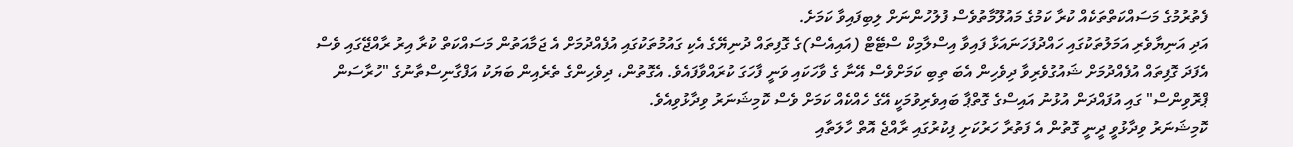ފެތުރުމުގެ މަސައްކަތްތަކެއް ކުރާ ކަމުގެ މައުލޫމާތުވެސް ފުލުހުންނަށް ލިބިފައިވާ ކަމަށެ.
އަދި އަނިޔާވެރި އަމަލުތަކުގައި ހައްދުފަހަނައަޅާ ފައިވާ އިސްލާމިކް ސްޓޭޓް (އައިއެސް)ގެ ގޮފިތައް ދުނިޔޭގެ އެކި ގައުމުތަކުގައި އުފެއްދުމަށް އެ ޖަމާއަތުން މަސައްކަތް ކުރާ އިރު ރާއްޖޭގައި ވެސް އެފަދަ ގޮފިތައް އުފެއްދުމަށް ޝައުގުވެރިވާ ދިވެހިން އެބަ ތިބި ކަމަށްވެސް އޭނާ ގެ ވާހަކައި ވަނީ ފާހަގަ ކުރައްވާފައެވެ. އެގޮތުން، ދިވެހިންގެ ތެރެއިން ބަޔަކު އަފްގާނިސްތާނުގެ "ހުރާސަން ޕްރޮވިންސް" ގައި އުފައްދަން އުޅުނު އައިސްގެ ގޮތްޕާ ބައިވެރިވުމަކީ އޭގެ ހެއްކެއް ކަމަށް ވެސް ކޮމިޝަނަރު ވިދާޅުވިއެވެ.
ކޮމިޝަނަރު ވިދާޅުވީ ދީނީ ގޮތުން އެ ފަތުރާ ހަރުކަށި ފިކުރުގައި ރާއްޖެ އޮތް ހާލަތާއި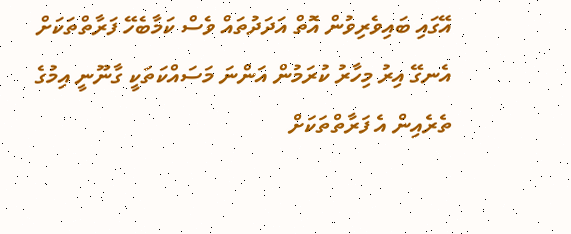އޭގައި ބައިވެރިވުން އޮތް އަދަދުތައް ވެސް ކަމާބެހޭ ފަރާތްތަކަށް އެނގޭ އިރު މިހާރު ކުރަމުން އަންނަ މަސައްކަތަކީ ގާނޫނީ އިމުގެ ތެރެއިން އެ ފަރާތްތަކަށް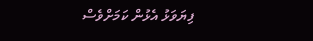ފިޔަވަޅު އެޅުން ކަމަށްވެސް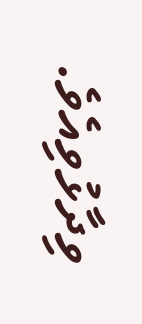ވިދާޅުވިއެވެ.